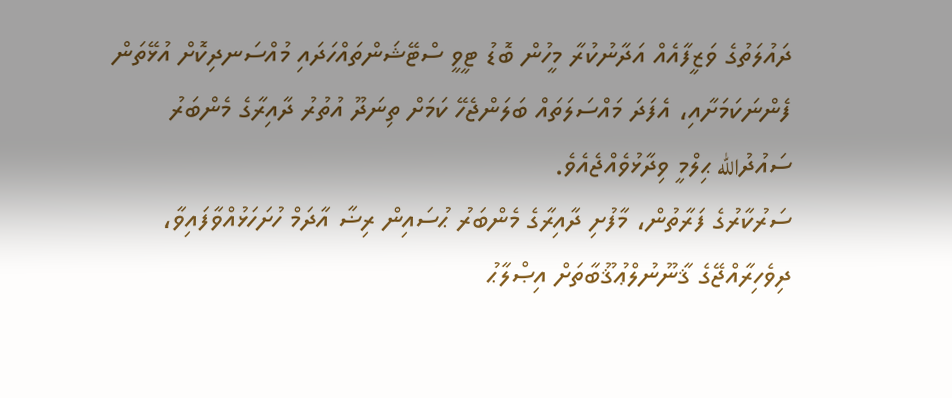ދައުލަތުގެ ވަޒީފާއެއް އަދާނުކުރާ މީހުން ބޮޑު ޓީވީ ސްޓޭޝަންތައްހަދައި މުއްސަނދިކޮށް އުޅޭތަން ފެންނަކަމަށާއި، އެފަދަ މައްސަލަތައް ބަލަންޖެހޭ ކަމަށް ތިނަދޫ އުތުރު ދާއިރާގެ މެންބަރު ސައުދުالله ޙިލްމީ ވިދާޅުވެއްޖެއެވެ.
ސަރުކާރުގެ ފަރާތުން، މާފުށި ދާއިރާގެ މެންބަރު ޙުސައިން ރިޟާ އާދަމް ހުށަހަޅުއްވާފައިވާ، ދިވެހިރާއްޖޭގެ ޤާނޫނުލްޢުޤޫބާތަށް އިޞްލާޙު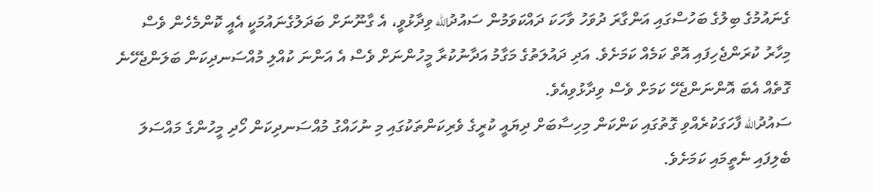ގެނައުމުގެ ބިލުގެ ބަހުސްގައި އަންގާރަ ދުވަހު ވާހަކަ ދައްކަވަމުން ސައުދުالله ވިދާޅުވީ، އެ ގާނޫނަށް ބަދަލުގެނައުމަކީ އެއީ ކޮންމެހެން ވެސް މިހާރު ކުރަންޖެހިފައި އޮތް ކަމެއް ކަމަށެވެ. އަދި ދައުލަތުގެ މަގާމު އަދާނުކުރާ މީހުންނަށް ވެސް އެ އަންނަ ކުއްލި މުއްސަނދިކަން ބަލަންޖެހޭނެ ގޮތެއް އެބަ އޮންނަންޖެހޭ ކަމަށް ވެސް ވިދާޅުވިއެވެ.
ސައުދުالله ފާހަގަކުރެއްވި ގޮތުގައި ކަންކަން މިހިސާބަށް ދިޔައީ ކުރީގެ ވެރިކަންތަކުގައި މި ނުހައްގު މުއްސަނދިކަން ހޯދި މީހުންގެ މައްސަލަ ބެލިފައި ނެތީމައި ކަމަށެވެ.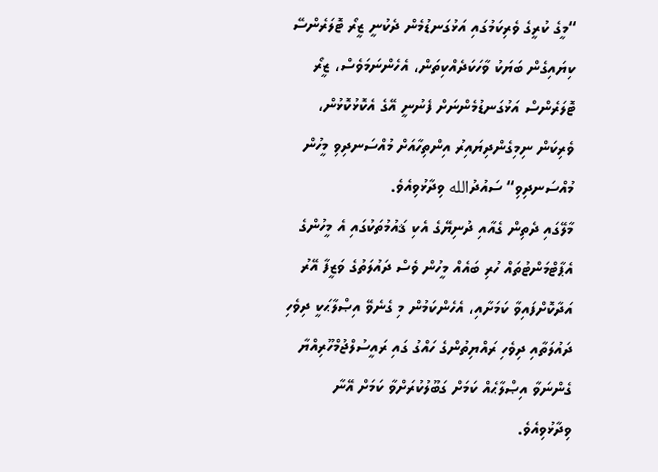“މީގެ ކުރީގެ ވެރިކަމުގައި އަޅުގަނޑުމެން ދެކުނީ ޒީރޯ ޓޮލަރެންސޭ ކިޔައިގެން ބަޔަކު ވާހަކަދެއްކިތަން، އެހެންނަމަވެސް، ޒީރޯ ޓޮލަރެންސް އަޅުގަނޑުމެންނަށް ފެނުނީ އޭގެ އެކޮޅުކޮޅުން، ވެރިކަން ނިމިގެންދިޔައިރު އިންތިހާއަށް މުއްސަނދިވި މީހުން މުއްސަނދިވި“ ސައުދުالله ވިދާޅުވިއެވެ.
މާލޭގައި ދެތިން ގެއާއި ދުނިޔޭގެ އެކި ޤައުމުތަކުގައި އެ މީހުންގެ އެޕާޓްމަންޓުތައް ހުރި ބައެއް މީހުން ވެސް ދައުލަތުގެ ވަޒީފާ އޭރު އަދާކޮށްފައިވާ ކަމަށާއި، އެހެންކަމުން މި ގެނެވޭ އިޞްލާޙަކީ ދިވެހި ދައުލަތާއި ދިވެހި ރައްޔިތުންގެ ހައްގު ގައި ރައީސުލްޖުމްހޫރިއްޔާ ގެންނަވާ އިޞްލާޙެއް ކަމަށް ގަބޫލުކުރަށްވާ ކަމަށް އޭނާ ވިދާޅުވިއެވެ.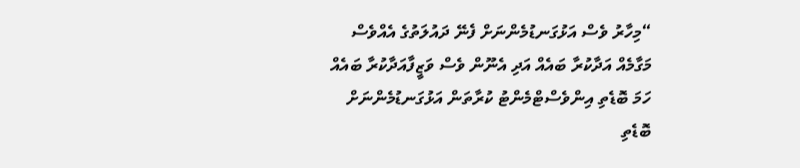“މިހާރު ވެސް އަޅުގަނޑުމެންނަށް ފެނޭ ދައުލަތުގެ އެއްވެސް މަގާމެއް އަދާކުރާ ބައެއް އަދި އެނޫން ވެސް ވަޒީފާއަދާކުރާ ބައެއް ހަމަ ބޮޑެތި އިންވެސްޓްމެންޓު ކުރާތަން އަޅުގަނޑުމެންނަށް ބޮޑެތި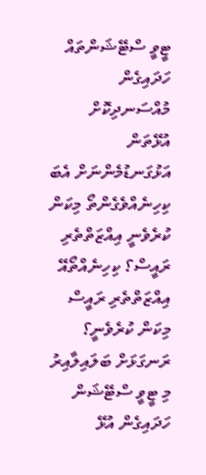ޓީވީ ސްޓޭޝަންތައް ހަދައިގެން މުއްސަނދިކޮށް އުޅޭތަން އަޅުގަނޑުމެންނަށް އެބަ ކިހިނެއްވެގެންތޯ މިކަން ކުރެވެނީ އިއްޒަތްތެރި ރައީސް؟ ކިހިނެއްތޯއޭ އިއްޒަތްތެރި ރައީސް މިކަން ކުރެވެނީ؟ ރަނގަޅަށް ބަލައިލާއިރު މި ޓީވީ ސްޓޭޝަން ހަދައިގެން އުޅޭ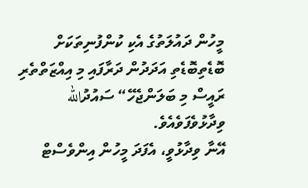މީހުން ދައުލަތުގެ އެކި ކުންފުނިތަކަށް ބޮޑެތިބޮޑެތި އަދަދުން ދަރާފައި މި އިއްޒަތްތެރި ރައީސް މި ބަލަންޖެހޭ“ ސައުދުالله ވިދާޅުވެފަވެއެވެ.
އޭނާ ވިދާޅުވީ، އެފަދަ މީހުން އިންވެސްޓް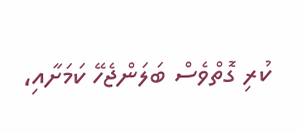ކުރި ގޮތްވެސް ބަލަންޖެހޭ ކަމަށާއި،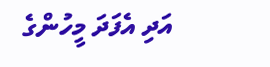އަދި އެފަދަ މީހުންގެ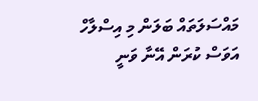މައްސަލަތައް ބަލަން މި އިސްލާހް އަވަސް ކުރަން އޭނާ ވަނީ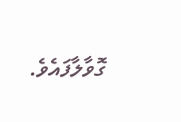ގޮވާލާފައެވެ.